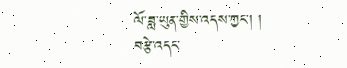ལོ་ཟླ་ཡུན་གྱིས་འདས་ཀྱང་། །
བརྩེ་འདང་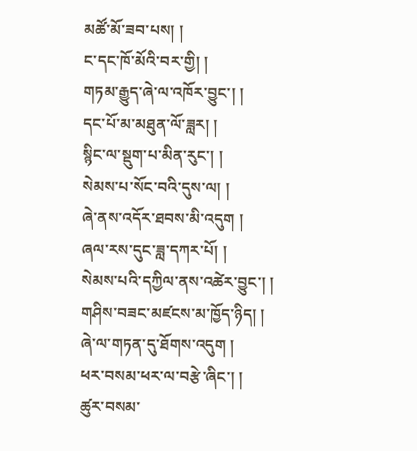མཚོ་མོ་ཟབ་པས། །
ང་དང་ཁོ་མོའི་བར་གྱི། །
གཏམ་རྒྱུད་ཞེ་ལ་འཁོར་བྱུང་། །
དང་པོ་མ་མཐུན་ལོ་ཟླར། །
སྙིང་ལ་སྡུག་པ་མིན་རུང་། །
སེམས་པ་སོང་བའི་དུས་ལ། །
ཞེ་ནས་འདོར་ཐབས་མི་འདུག །
ཞལ་རས་དུང་ཟླ་དཀར་པོ། །
སེམས་པའི་དཀྱིལ་ནས་འཚེར་བྱུང་། །
གཤིས་བཟང་མཛངས་མ་ཁྱོད་ཉིད། །
ཞེ་ལ་གཏན་དུ་ཐོགས་འདུག །
ཕར་བསམ་ཕར་ལ་བརྩེ་ཞིང་། །
ཚུར་བསམ་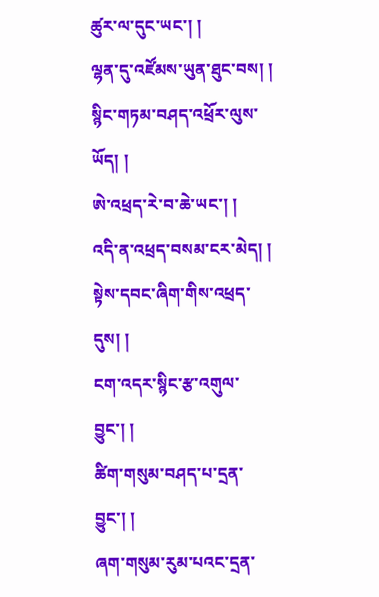ཚུར་ལ་དུང་ཡང་། །
ལྷན་དུ་འཛོམས་ཡུན་ཐུང་བས། །
སྙིང་གཏམ་བཤད་འཕྲོར་ལུས་ཡོད། །
ཨེ་འཕྲད་རེ་བ་ཆེ་ཡང་། །
འདི་ན་འཕྲད་བསམ་ངར་མེད། །
སྟེས་དབང་ཞིག་གིས་འཕྲད་དུས། །
ངག་འདར་སྙིང་རྩ་འགུལ་བྱུང་། །
ཚིག་གསུམ་བཤད་པ་དྲན་བྱུང་། །
ཞག་གསུམ་རུམ་པའང་དྲན་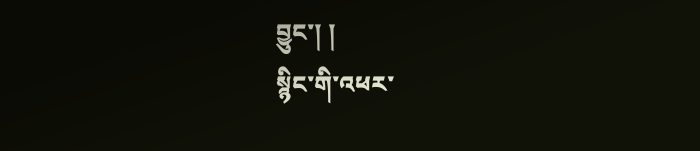བྱུང་། །
སྙིང་གི་འཕར་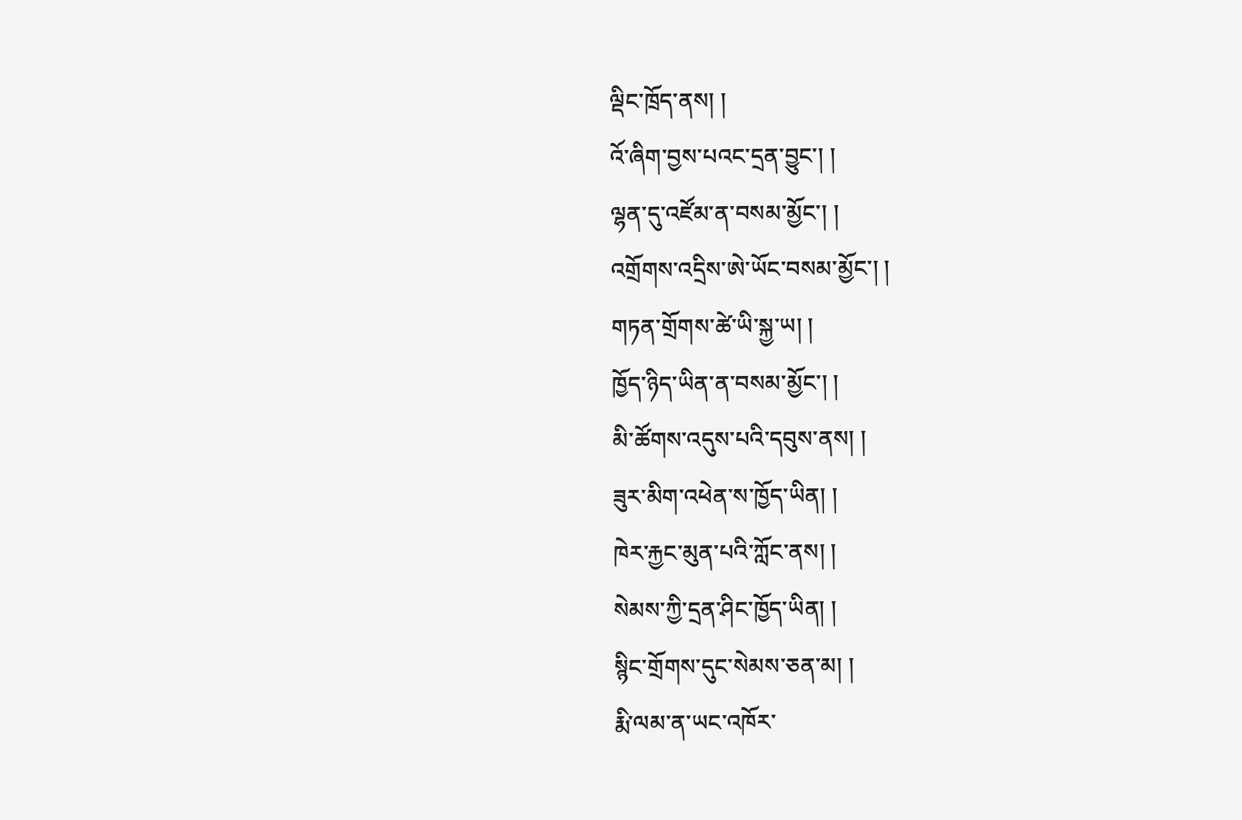ལྡིང་ཁྲོད་ནས། །
འོ་ཞིག་བྱས་པའང་དྲན་བྱུང་། །
ལྷན་དུ་འཛོམ་ན་བསམ་མྱོང་། །
འགྲོགས་འདྲིས་ཨེ་ཡོང་བསམ་མྱོང་། །
གཏན་གྲོགས་ཚེ་ཡི་སྐྱ་ཡ། །
ཁྱོད་ཉིད་ཡིན་ན་བསམ་མྱོང་། །
མི་ཚོགས་འདུས་པའི་དབུས་ནས། །
ཟུར་མིག་འཕེན་ས་ཁྱོད་ཡིན། །
ཁེར་རྐྱང་མུན་པའི་ཀློང་ནས། །
སེམས་ཀྱི་དྲན་ཤིང་ཁྱོད་ཡིན། །
སྙིང་གྲོགས་དུང་སེམས་ཅན་མ། །
རྨི་ལམ་ན་ཡང་འཁོར་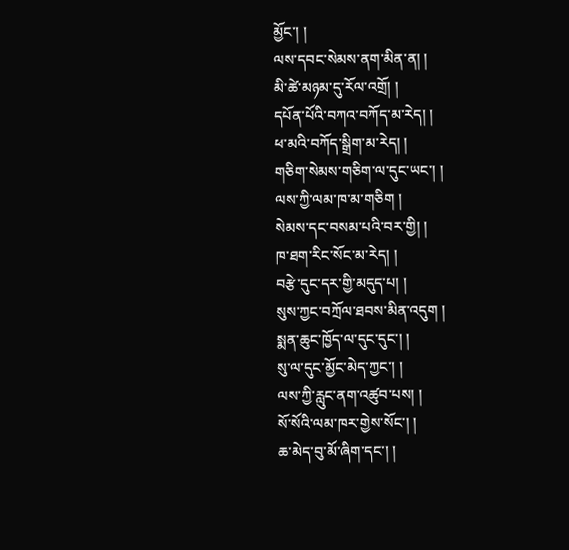མྱོང་། །
ལས་དབང་སེམས་ནག་མིན་ན། །
མི་ཚེ་མཉམ་དུ་རོལ་འགྲོ། །
དཔོན་པོའི་བཀའ་བཀོད་མ་རེད། །
ཕ་མའི་བཀོད་སྒྲིག་མ་རེད། །
གཅིག་སེམས་གཅིག་ལ་དུང་ཡང་། །
ལས་ཀྱི་ལམ་ཁ་མ་གཅིག །
སེམས་དང་བསམ་པའི་བར་གྱི། །
ཁ་ཐག་རིང་སོང་མ་རེད། །
བརྩེ་དུང་དར་གྱི་མདུད་པ། །
སུས་ཀྱང་བཀྲོལ་ཐབས་མིན་འདུག །
སྨན་ཆུང་ཁྱོད་ལ་དུང་དུང་། །
སུ་ལ་དུང་མྱོང་མེད་ཀྱང་། །
ལས་ཀྱི་རླུང་ནག་འཚུབ་པས། །
སོ་སོའི་ལམ་ཁར་གྱེས་སོང་། །
ཆ་མེད་བུ་མོ་ཞིག་དང་། །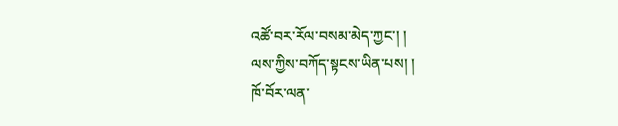འཚོ་བར་རོལ་བསམ་མེད་ཀྱང་། །
ལས་ཀྱིས་བཀོད་སྟངས་ཡིན་པས། །
ཁོ་བོར་ལན་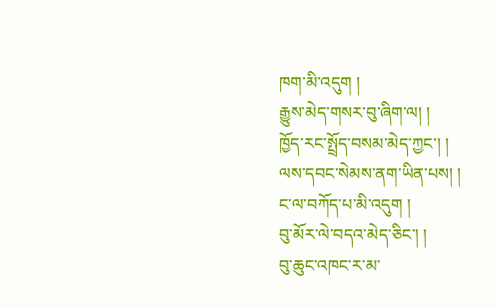ཁག་མི་འདུག །
རྒྱུས་མེད་གསར་བུ་ཞིག་ལ། །
ཁྱོད་རང་སྤྲོད་བསམ་མེད་ཀྱང་། །
ལས་དབང་སེམས་ནག་ཡིན་པས། །
ང་ལ་བཀོད་པ་མི་འདུག །
བུ་མོར་ལེ་བདའ་མེད་ཅིང་། །
བུ་ཆུང་འཁང་ར་མ་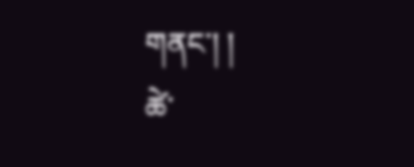གནང་། །
ཚེ་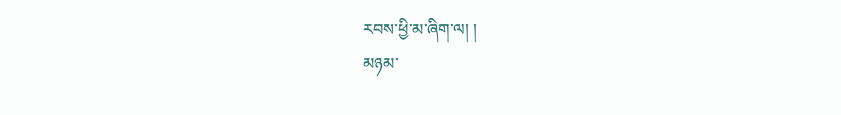རབས་ཕྱི་མ་ཞིག་ལ། །
མཉམ་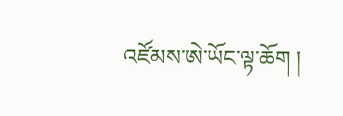འཛོམས་ཨེ་ཡོང་ལྟ་ཆོག །